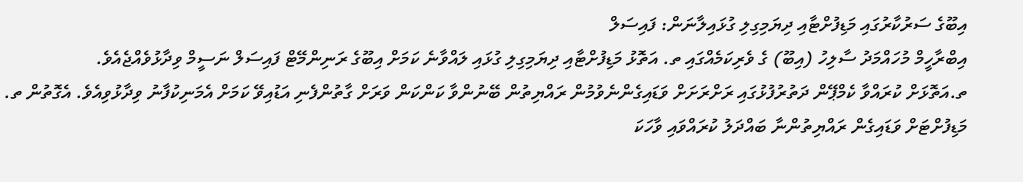އިބޫގެ ސަރުކާރުގައި މަޑިފުށްޓާއި ދިޔަމިގިލި ގުޅައިލާނަން: ފައިސަލް
އިބްރާހީމް މުހައްމަދު ސާލިހު (އިބޫ) ގެ ވެރިކަމެއްގައި ތ. އަތޮޅު މަޑިފުށްޓާއި ދިޔަމިގިލި ގުޅައި ލައްވާނެ ކަމަށް އިބޫގެ ރަނިންމޭޓް ފައިސަލް ނަސީމް ވިދާޅުވެއްޖެއެވެ.
ތ.އަތޮޅަށް ކުރައްވާ ކެމްޕޭން ދަތުރުފުޅުގައި ރަށްރަށަށް ވަޑައިގެންނެވުމުން ރައްޔިތުން ބޭނުންވާ ކަންކަން ވަރަށް ގާތުންފެނި އަޑުއިވޭ ކަމަށް އެމަނިކުފާނު ވިދާޅުވިއެވެ. އެގޮތުން ތ. މަޑިފުށްޓަށް ވަޑައިގެން ރައްޔިތުންނާ ބައްދަލު ކުރައްވައި ވާހަކަ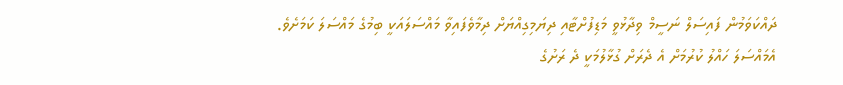ދައްކަވަމުން ފައިސަލް ނަސީމް ވިދާޅުވީ މަޑިފުށްޓާއި ދިޔަމިގިއްޔަށް ދިމާވެފައިވާ މައްސަލައަކީ ބިމުގެ މައްސަލަ ކަމަށެވެ. އެމައްސަލަ ހައްލު ކުރުމަށް އެ ދެރަށް ގުޅާލުމަކީ ދެ ރަށުގެ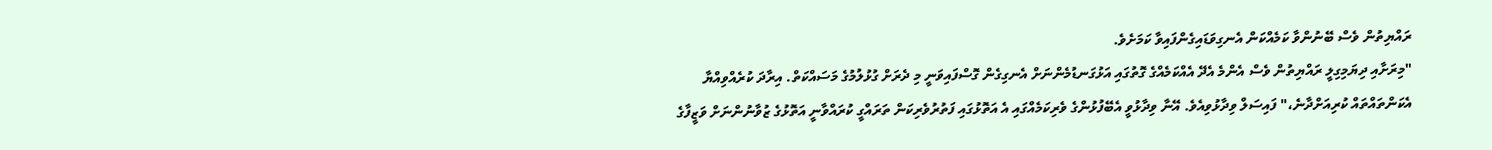ރައްޔިތުން ވެސް ބޭނުންވާ ކަމެއްކަން އެނގިވަޑައިގެންފައިވާ ކަމަށެވެ.
"މިރަށާއި ދިޔަމިގިލީ ރައްޔިތުން ވެސް އެންމެ އެދޭ އެއްކަމެއްގެ ގޮތުގައި އަޅުގަނޑުމެންނަށް އެނގިގެން ގޮސްފައިވަނީ މި ދެރަށް ގުޅުލުމުގެ މަސައްކަތް. އިރާދަ ކުރެއްވިއްޔާ އެކަންތައްތައް ކުރިއަށްދާނެ،" ފައިސަލް ވިދާޅުވިއެވެ. އޭނާ ވިދާޅުވީ އެބޭފުޅުންގެ ވެރިކަމެއްގައި އެ އަތޮޅުގައި ފަތުރުވެރިކަން ތަރައްގީ ކުރައްވާނީ އަތޮޅުގެ ޒުވާނުންނަށް ވަޒީފާގެ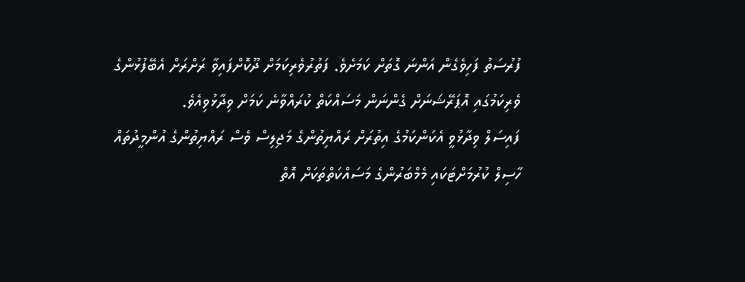ފުރުސަތު ފަހިވެގެން އަންނަ ގޮތަށް ކަމަށެވެ. ފަތުރުވެރިކަމަށް ދޫކޮށްފައިވާ ރަށްރަށް އެބޭފުޅުންގެ ވެރިކަމުގައި އޮޕަރޭޝަނަށް ގެންނަން މަސައްކަތް ކުރައްވާނެ ކަމަށް ވިދާޅުވިއެވެ.
ފައިސަލް ވިދާޅުވީ އެކަންކަމުގެ އިތުރަށް ރައްޔިތުންގެ މަޖިލިސް ވެސް ރައްޔިތުންގެ އުންމީދުތައް ހާސިލް ކުރުމަށްޓަކައި މެމްބަރުންގެ މަސައްކަތްތަކަށް އޮތް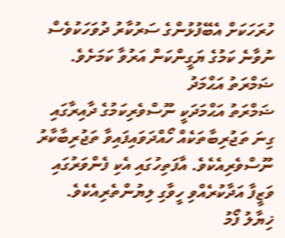ހުރަހަކަށް އެބޭފުޅުންގެ ސަރުކާރު ދުވަހަކުވެސް ނުވާނެ ކަމުގެ ޔަގީންކަން އަރުވާ ކަމަށެވެ.
ޟަމްރަތު އަޙްމަދު
ޟަމްރަތު އަޙްމަދަކީ ނޫސްވެރިކަމުގެ ދާއިރާގައި ގިނަ ތަޖުރިބާތަކެއް ހޯއްދަވައިފައިވާ ތަޖުރިބާކާރު ނޫސްވެރިއެކެވެ. އާފަތިހުގައި އެކި ފެންވަރުގައި ވަޒީފާ އަދާކުރެއްވި ހީވާގި ލިޔުންތެރިއެކެވެ.
ޚިޔާލު ފޯމު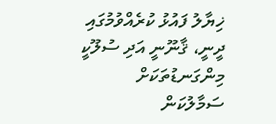ޚިޔާލު ފައުޅު ކުރެއްވުމުގައި ދީނީ، ޤާނޫނީ އަދި ސުލޫކީ މިންގަނޑުތަކަށް ސަމާލުކަން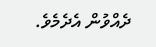ދެއްވުން އެދެމެވެ.